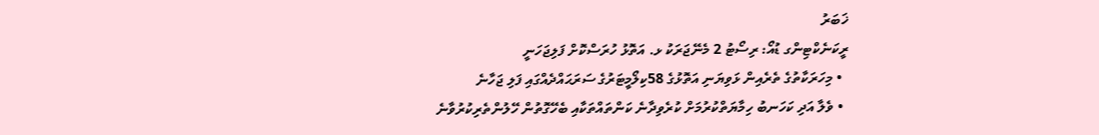ޚަބަރު
ރީކަނެކްޓިންގ ޑުއޯ: ރިސޯޓު 2 މެނޭޖަރަކު ޅ. އަތޮޅު ހުރަސްކޮށް ފަލިޖަހަނީ
  • މިހަރަކާތުގެ ތެރެއިން ޅަވިޔަނި އަތޮޅުގެ 58ކިލޯމީޓަރުގެ ސަރަޙައްދެއްގައި ފަލި ޖަހާނެ
  • ވެލާ އަދި ކަހަނބު ހިމާޔަތްކުރުމަށް ކުރެވިދާނެ ކަންތައްތަކާއި ބެހޭގޮތުން ހޭލުންތެރިކުރުވާނެ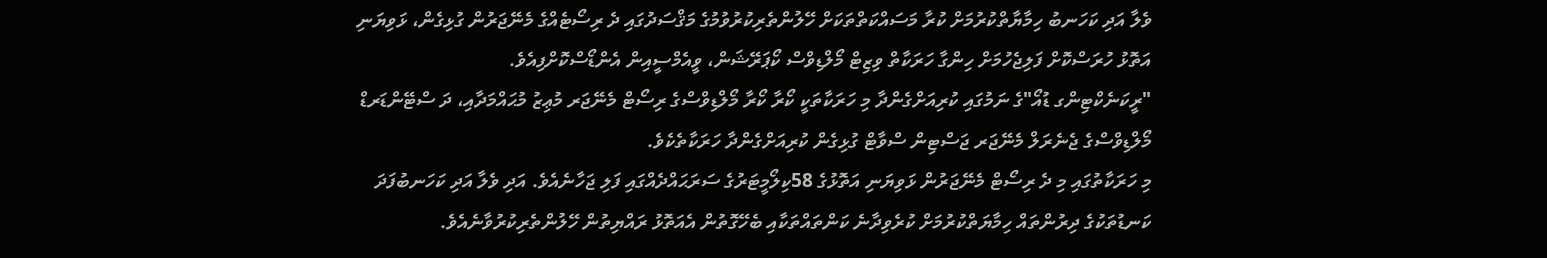ވެލާ އަދި ކަހަނބު ހިމާޔާތްކުރުމަށް ކުރާ މަސައްކަތްތަކަށް ހޭލުންތެރިކުރުވުމުގެ މަޤްސަދުގައި ދެ ރިސޯޓެއްގެ މެނޭޖަރުން ގުޅިގެން، ޅަވިޔަނި އަތޮޅު ހުރަސްކޮށް ފަލިޖެހުމަށް ހިންގާ ހަރަކާތް ވިޒިޓް މޯލްޑިވްސް ކޯޕަރޭޝަން، ވީއެމްސީއިން އެންޑޯސްކޮށްފިއެވެ.
"ރީކަނެކްޓިންގ ޑުއޯ"ގެ ނަމުގައި ކުރިއަށްގެންދާ މި ހަރަކާތަކީ ކޯރާ ކޯރާ މޯލްޑިވްސްގެ ރިސޯޓް މެނޭޖަރ މުޢިޒު މުޙައްމަދާއި، ދަ ސްޓޭންޑަރޑް މޯލްޑިވްސްގެ ޖެނެރަލް މެނޭޖަރ ޖަސްޓިން ސްވާޓް ގުޅިގެން ކުރިއަށްގެންދާ ހަރަކާތެކެވެ.
މި ހަރަކާތުގައި މި ދެ ރިސޯޓް މެނޭޖަރުން ޅަވިޔަނި އަތޮޅުގެ 58ކިލޯމީޓަރުގެ ސަރަޙައްދެއްގައި ފަލި ޖަހާނެއެވެ. އަދި ވެލާ އަދި ކަހަނބުފަދަ ކަނޑުތަކުގެ ދިރުންތައް ހިމާޔަތްކުރުމަށް ކުރެވިދާނެ ކަންތައްތަކާއި ބެހޭގޮތުން އެއަތޮޅު ރައްޔިތުން ހޭލުންތެރިކުރުވާނެއެވެ.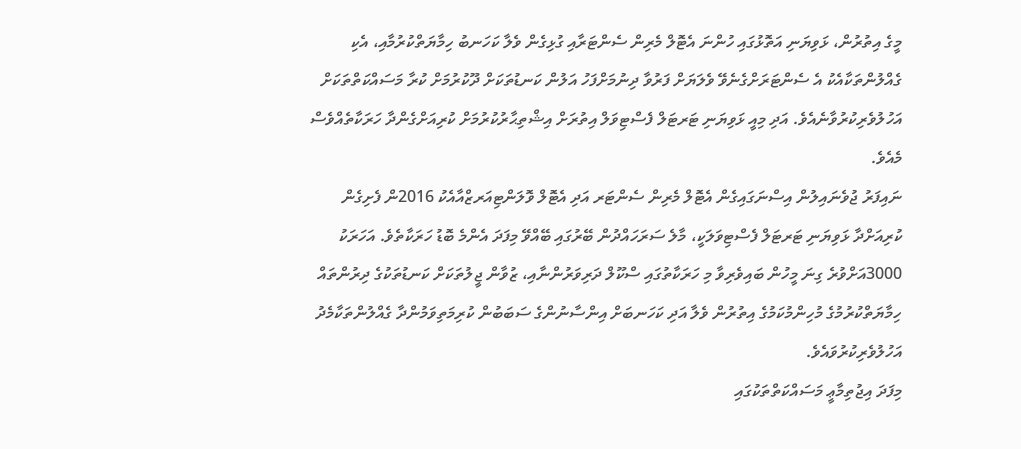މީގެ އިތުރުން، ޅަވިޔަނި އަތޮޅުގައި ހުންނަ އެޓޮލް މެރިން ސެންޓަރާއި ގުޅިގެން ވެލާ ކަހަނބު ހިމާޔަތްކުރުމާއި، އެކި ގެއްލުންތަކާއެކު އެ ސެންޓަރަށްގެނެވޭ ވެލަޔަށް ފަރުވާ ދިނުމަށްފަހު އަލުން ކަނޑުތަކަށް ދޫކުރުމަށް ކުރާ މަސައްކަތްތަކަށް އަހުލުވެރިކުރުވާނެއެވެ. އަދި މިއީ ޅަވިޔަނި ޓަރޓަލް ފެސްޓިވަލް އިތުރަށް އިޝްތިޙާރުކުރުމަށް ކުރިއަށްގެންދާ ހަރަކާތެއްވެސް މެއެވެ.
ނައިފަރު ޖުވެނައިލުން އިސްނަގައިގެން އެޓޮލް މެރިން ސެންޓަރ އަދި އެޓޮލް ވޮލަންޓިއަރޒްއާއެކު 2016ން ފެށިގެން ކުރިއަށްދާ ޅަވިޔަނި ޓަރޓަލް ފެސްޓިވަލަކީ، މާލެ ސަރަހައްދުން ބޭރުގައި ބޭއްވޭ މިފަދަ އެންމެ ބޮޑު ހަރަކާތެވެ. އަހަރަކު 3000އަށްވުރެ ގިނަ މީހުން ބައިވެރިވާ މި ހަރަކާތުގައި ސްކޫލް ދަރިވަރުންނާއި، ޒުވާން ޖީލުތަކަށް ކަނޑުތަކުގެ ދިރުންތައް ހިމާޔަތްކުރުމުގެ މުހިންމުކަމުގެ އިތުރުން ވެލާ އަދި ކަހަނބަށް އިންސާނުންގެ ސަބަބުން ކުރިމަތިވަމުންދާ ގެއްލުންތަކާމެދު އަހުލުވެރިކުރުވައެވެ.
މިފަދަ އިޖުތިމާޢީ މަސައްކަތްތަކުގައި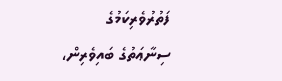ފަތުރުވެރިކަމުގެ ސިނާޢަތުގެ ބައިވެރިން،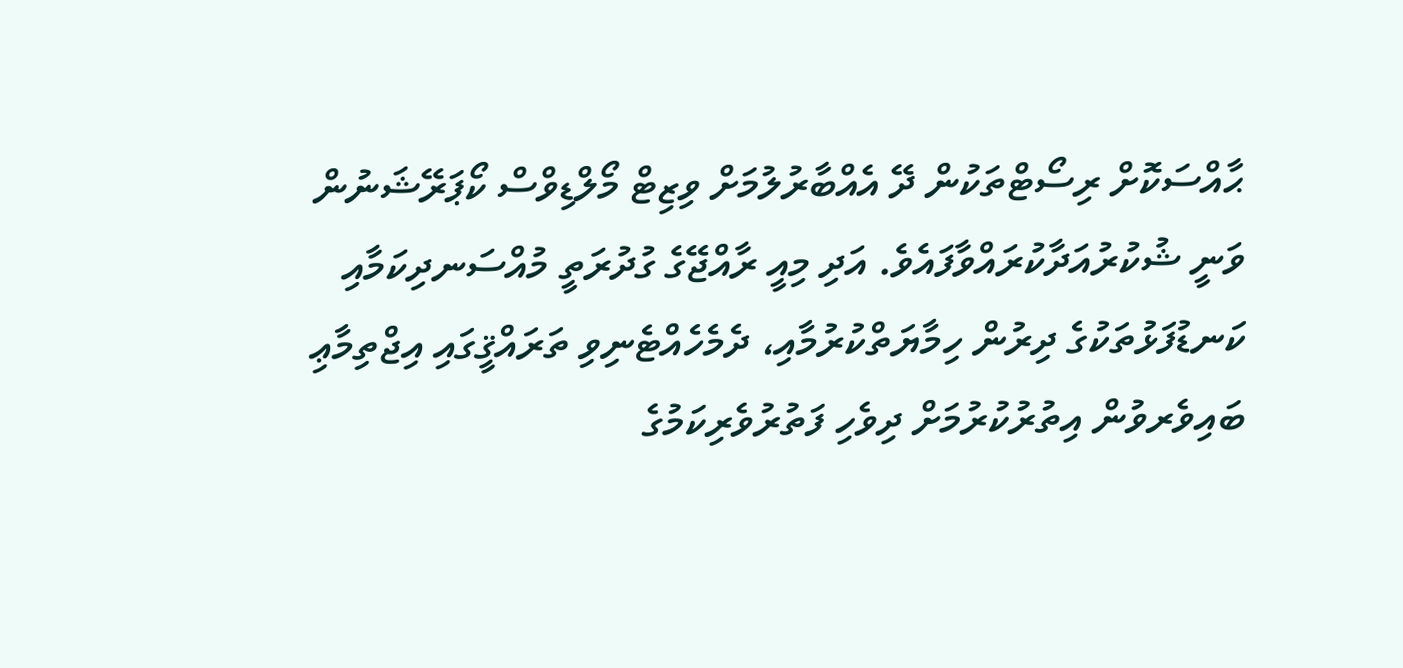ޙާއްސަކޮށް ރިސޯޓްތަކުން ދޭ އެއްބާރުލުމަށް ވިޒިޓް މޯލްޑިވްސް ކޯޕަރޭޝަނުން ވަނީ ޝުކުރުއަދާކުރައްވާފައެވެ. އަދި މިއީ ރާއްޖޭގެ ގުދުރަތީ މުއްސަނދިކަމާއި ކަނޑުފަޅުތަކުގެ ދިރުން ހިމާޔަތްކުރުމާއި، ދެމެހެއްޓެނިވި ތަރައްޤީގައި އިޖްތިމާޢި ބައިވެރވުން އިތުރުކުރުމަށް ދިވެހި ފަތުރުވެރިކަމުގެ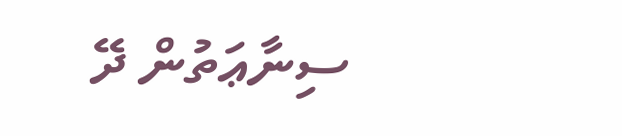ސިނާޢަތުން ދޭ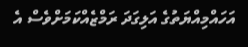އަހައްމިއްޔަތުގެ އަލިގަދަ ރަމްޒެއްކަމަށްވެސް އެ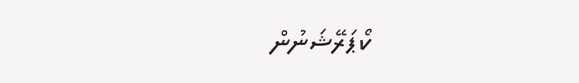ކޯޕަރޭޝަނުން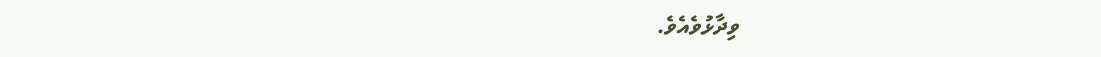ވިދާޅުވެއެވެ.